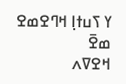ߌ ߖߎߙߊ߲ ߞߣߐߘߐ ߘߐ߫
ߞߐߜߍ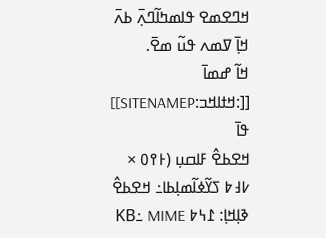ߞߣߐߘߐ ߟߊߘߤߊ߬ߣߍ߲߫ ߕߍ߫ ߞߊ߲߫ ߜߘߍ ߟߎ߬ ߘߐ߫.
ߞߊ߬ ߝߘߊ߫ [[:ߞߙߊߞߏ:SITENAMEP]] ߟߊ߫
ߞߐߕߐ߮ ߓߊߛߎ߲ (߅߉߀ × ߇߃߈ ߖߌ߬ߦߊ߬ߘߊ߲ߕߊ߸ ߞߐߕߐ߮ ߢߊ߲ߞߊ߲: ߁߆߈ KB߸ MIME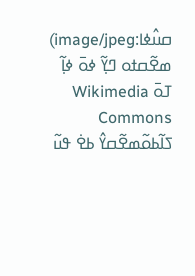ߛߎ߮ߦߊ:image/jpeg)
ߘߐ߬ߛߙߋ ߣߌ߲߬ ߦߋ߫ ߦߊ߲߬ ߠߋ߫ Wikimedia Commons ߖߊ߬ߕߋ߬ߘߐ߬ߛߌ߮ ߕߐ߭ ߟߎ߬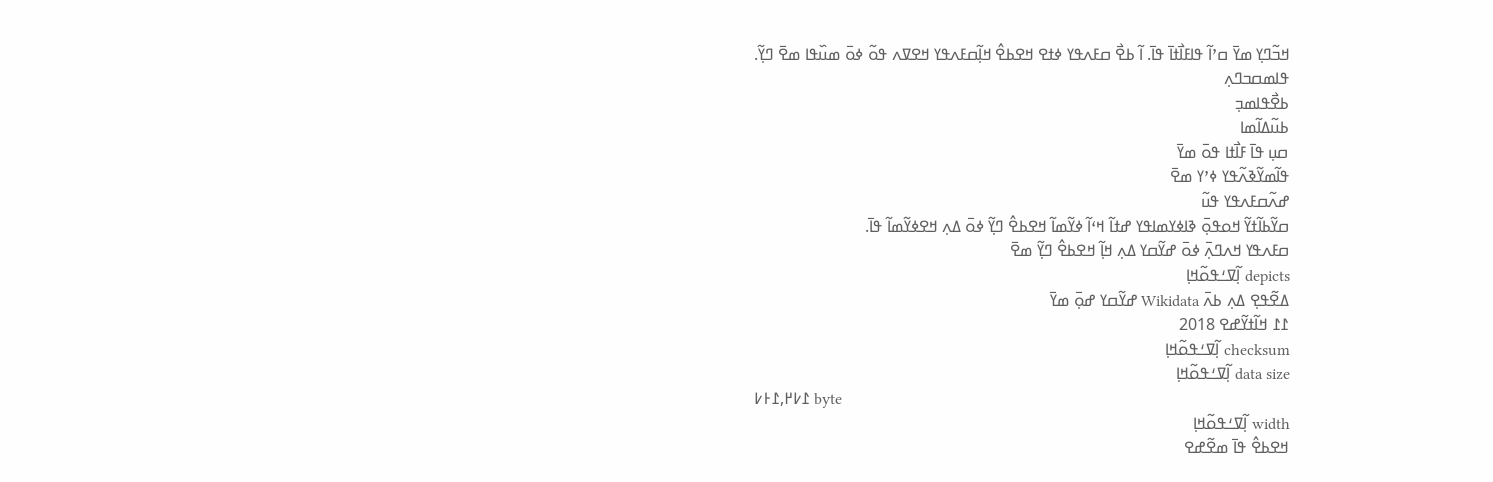ߞߏ߬ߣߌ߲ ߘߌ߫ ߛߴߊ߬ ߟߊߓߊ߯ߙߊ߫ ߟߊ߫. ߊ߬ ߕߐ߯ ߛߓߍߟߌ ߦߙߐ ߞߐߕߐ߮ ߞߊ߲߬ߛߓߍߟߌ ߞߐߜߍ ߟߋ߬ ߦߋ߫ ߘߎ߰ߟߊ ߘߐ߫ ߣߌ߲߬.
ߟߊߘߛߏߣߍ߲
ߕߐ߯ߟߊߘߏ߲
ߕߎ߬ߡߊ߬ߘߊ
ߛߎ߲ ߟߊ߫ ߓߊ߯ߙߊ ߟߋ߫ ߘߌ߫
ߟߊ߬ߘߌ߬ߢߍ߬ߟߌ ߦߴߌ ߘߐ߫
ߝߍ߬ߛߓߍߟߌ ߟߎ߬
ߛߌ߬ߕߊ߬ߙߌ߬ ߞߋߟߋ߲߫ ߢߊߦߌߘߊߟߌ ߝߙߊ߬ ߞߵߊ߬ ߦߌ߬ߘߊ߬ ߞߐߕߐ߮ ߣߌ߲߬ ߦߋ߫ ߡߍ߲ ߞߐߦߌ߬ߘߊ߬ ߟߊ߫.
ߛߓߍߟߌ ߞߍߣߍ߲߫ ߦߋ߫ ߝߌ߬ߛߌ ߡߍ߲ ߞߊ߲߬ ߞߐߕߐ߮ ߣߌ߲߬ ߘߐ߫
depicts ߊ߲߬ߜߑߟߋ߬ߞߊ߲
ߡߐ߬ߟߐ߲ ߡߍ߲ ߕߍ߫ Wikidata ߝߌ߬ߛߌ ߝߋ߲߫ ߘߌ߫
߁߁ ߞߊ߬ߙߌ߬ߝߐ 2018
checksum ߊ߲߬ߜߑߟߋ߬ߞߊ߲
data size ߊ߲߬ߜߑߟߋ߬ߞߊ߲
߁߇߂,߁߅߇ byte
width ߊ߲߬ߜߑߟߋ߬ߞߊ߲
ߞߐߕߐ߮ ߟߊ߫ ߘߐ߬ߝߐ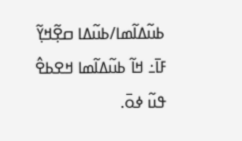ߕߎ߬ߡߊ߬ߘߊ/ߕߎ߬ߡߊ ߛߐ߲߬ߞߌ߲߬ ߓߊ߫߸ ߞߊ߬ ߕߎ߬ߡߊ߬ߘߊ ߞߐߕߐ߮ ߟߎ߬ ߦߋ߫.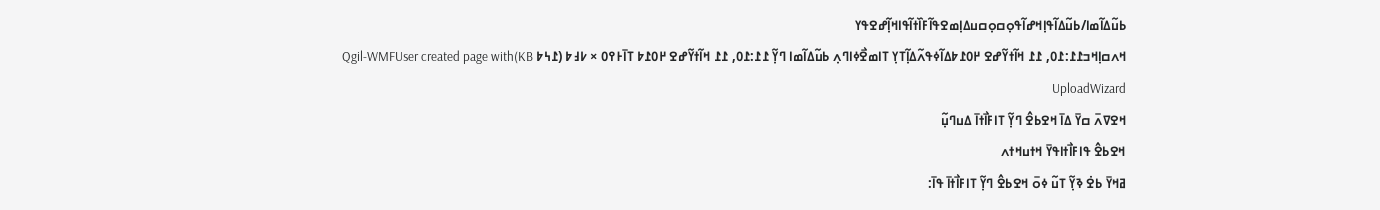ߕߎ߬ߡߊ߬ߘߊ/ߕߎ߬ߡߊ߬ߟߊ߲ߞߝߊ߬ߟߋ߲ߛߋ߲ߛߎߡߊ߲ߘߐߟߊ߬ߓߊ߰ߙߊ߬ߟߊߞߊ߲߬ߝߐߟߌ
ߞߍߛߊ߲ߞߏ߁߁:߁߀, ߁߁ ߞߊ߬ߙߌ߬ߝߐ ߂߀߁߈ߡߊ߬ߦߟߍ߬ߡߊ߲߬ߠߌ߲ ߠߊߘߐ߯ߦߊߣߍ߲ ߕߎ߬ߡߊ߬ߘߊ ߣߌ߲߬ ߁߁:߁߀, ߁߁ ߞߊ߬ߙߌ߬ߝߐ ߂߀߁߈ ߠߊ߫߅߉߀ × ߇߃߈ (߁߆߈ KB)Qgil-WMFUser created page with UploadWizard
ߞߐߜߍ߫ ߛߌ߫ ߡߊ߫ ߞߐߕߐ߮ ߣߌ߲߬ ߠߊߓߊ߯ߙߊ߫ ߡߎߣߎ߲߬
ߞߐߕߐ߮ ߟߊߓߊ߯ߙߊߟߌ߫ ߞߙߎߞߙߍ
ߥߞߌ߫ ߕߐ߭ ߢߌ߲߬ ߠߎ߬ ߦߋ߫ ߞߐߕߐ߮ ߣߌ߲߬ ߠߊߓߊ߯ߙߊ߫ ߟߊ߫: